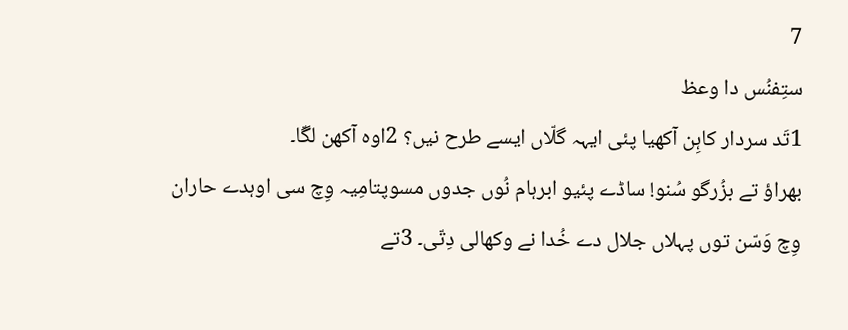7
ستِفنُس دا وعظ
1تَد سردار کاہِن آکھیا پئی ایہہ گلّاں ایسے طرح نیں؟ 2اوہ آکھن لگّا۔
بھراؤ تے بزُرگو سُنو! ساڈے پئیو ابرہام نُوں جدوں مسوپتامِیہ وِچ سی اوہدے حاران وِچ وَسّن توں پہلاں جلال دے خُدا نے وکھالی دِتّی۔ 3تے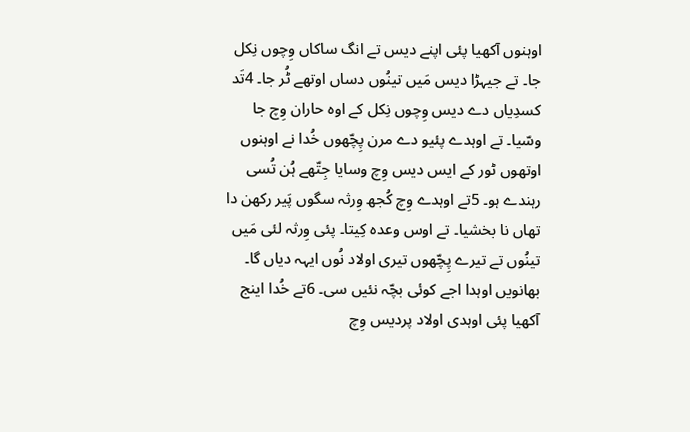اوہنوں آکھیا پئی اپنے دیس تے انگ ساکاں وِچوں نِکل جا۔ تے جیہڑا دیس مَیں تینُوں دساں اوتھے ٹُر جا۔ 4تَد کسدِیاں دے دیس وِچوں نِکل کے اوہ حاران وِچ جا وسّیا۔ تے اوہدے پئیو دے مرن پِچّھوں خُدا نے اوہنوں اوتھوں ٹور کے ایس دیس وِچ وسایا جِتّھے ہُن تُسی رہندے ہو۔ 5تے اوہدے وِچ کُجھ وِرثہ سگوں پَیر رکھن دا تھاں نا بخشیا۔ تے اوس وعدہ کِیتا۔ پئی وِرثہ لئی مَیں تینُوں تے تیرے پِچّھوں تیری اولاد نُوں ایہہ دیاں گا۔ بھانویں اوہدا اجے کوئی بچّہ نئیں سی۔ 6تے خُدا اینج آکھیا پئی اوہدی اولاد پردیس وِچ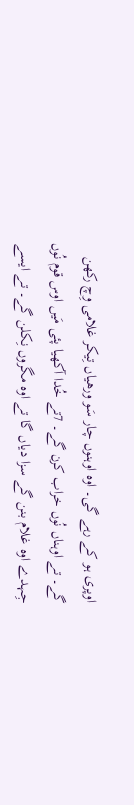اوپری ہو کے رہے گی۔ اوہ اوہنوں چار سَو ورھیاں تِیکر غلامی وِچ رکھن گے۔ تے اوہناں نُوں خراب کرن گے۔ 7تے خُدا آکھیا پئی مَیں اوس قوم نُوں جِہدے اوہ غلام بنن گے سزا دیاں گا تے اوہ مگروں نِکلن گے۔ تے ایسے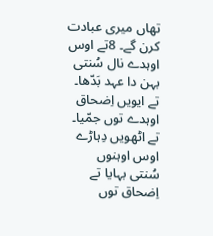تھاں میری عبادت کرن گے۔ 8تے اوس اوہدے نال سُنتی بہن دا عہد بَدّھا۔ تے ایویں اِضحاق اوہدے توں جمّیا۔ تے اٹھویں دِہاڑے اوس اوہنوں سُنتی بہایا تے اِضحاق توں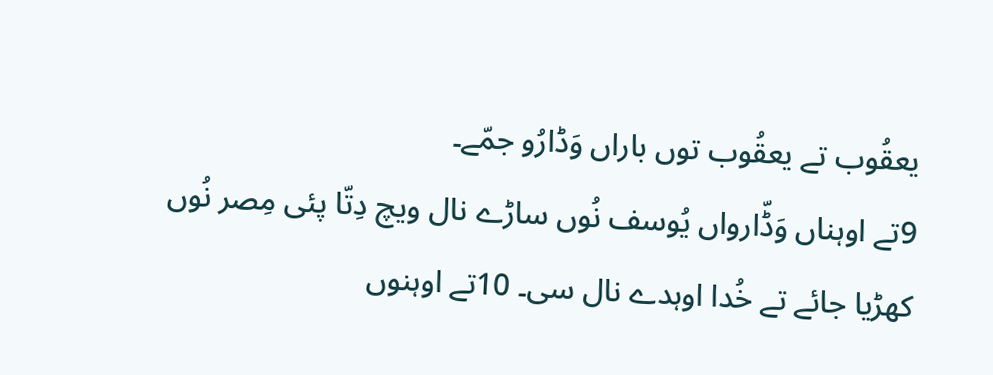یعقُوب تے یعقُوب توں باراں وَڈارُو جمّے۔
9تے اوہناں وَڈّارواں یُوسف نُوں ساڑے نال ویچ دِتّا پئی مِصر نُوں کھڑیا جائے تے خُدا اوہدے نال سی۔ 10تے اوہنوں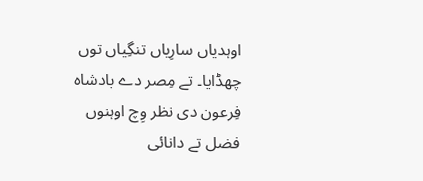اوہدیاں سارِیاں تنگِیاں توں چھڈایا۔ تے مِصر دے بادشاہ فِرعون دی نظر وِچ اوہنوں فضل تے دانائی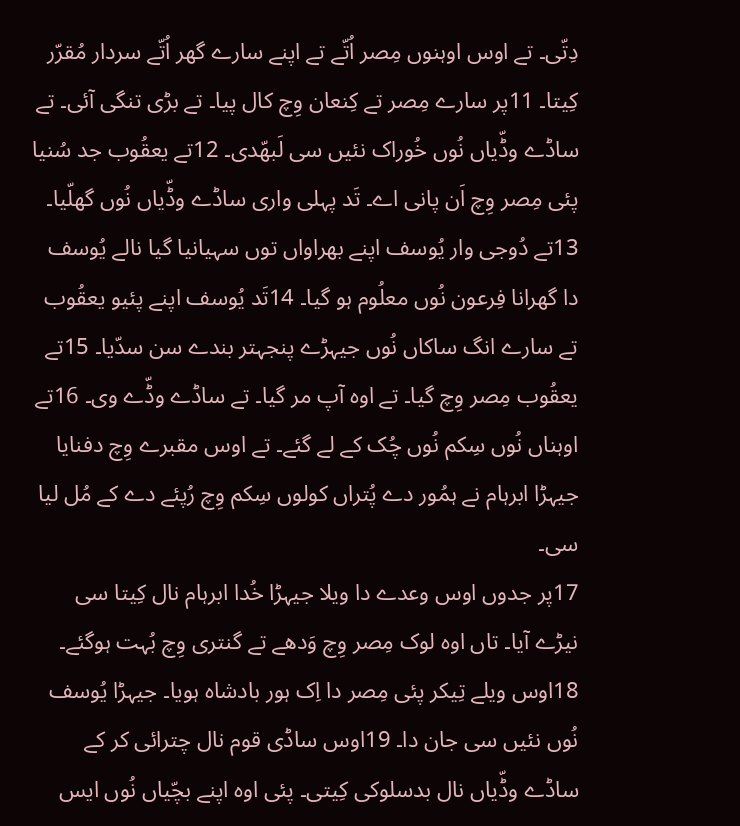دِتّی۔ تے اوس اوہنوں مِصر اُتّے تے اپنے سارے گھر اُتّے سردار مُقرّر کِیتا۔ 11پر سارے مِصر تے کِنعان وِچ کال پیا۔ تے بڑی تنگی آئی۔ تے ساڈے وڈّیاں نُوں خُوراک نئیں سی لَبھّدی۔ 12تے یعقُوب جد سُنیا پئی مِصر وِچ اَن پانی اے۔ تَد پہلی واری ساڈے وڈّیاں نُوں گھلّیا۔ 13تے دُوجی وار یُوسف اپنے بھراواں توں سہیانیا گیا نالے یُوسف دا گھرانا فِرعون نُوں معلُوم ہو گیا۔ 14تَد یُوسف اپنے پئیو یعقُوب تے سارے انگ ساکاں نُوں جیہڑے پنجہتر بندے سن سدّیا۔ 15تے یعقُوب مِصر وِچ گیا۔ تے اوہ آپ مر گیا۔ تے ساڈے وڈّے وی۔ 16تے اوہناں نُوں سِکم نُوں چُک کے لے گئے۔ تے اوس مقبرے وِچ دفنایا جیہڑا ابرہام نے ہمُور دے پُتراں کولوں سِکم وِچ رُپئے دے کے مُل لیا سی۔
17پر جدوں اوس وعدے دا ویلا جیہڑا خُدا ابرہام نال کِیتا سی نیڑے آیا۔ تاں اوہ لوک مِصر وِچ وَدھے تے گنتری وِچ بُہت ہوگئے۔ 18اوس ویلے تِیکر پئی مِصر دا اِک ہور بادشاہ ہویا۔ جیہڑا یُوسف نُوں نئیں سی جان دا۔ 19اوس ساڈی قوم نال چترائی کر کے ساڈے وڈّیاں نال بدسلوکی کِیتی۔ پئی اوہ اپنے بچّیاں نُوں ایس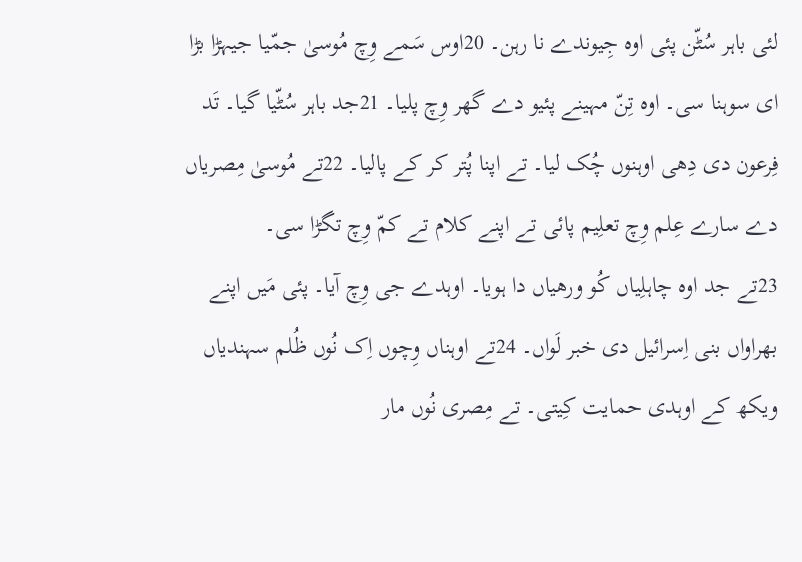لئی باہر سُٹّن پئی اوہ جِیوندے نا رہن۔ 20اوس سَمے وِچ مُوسیٰ جمّیا جیہڑا بڑا ای سوہنا سی۔ اوہ تِنّ مہینے پئیو دے گھر وِچ پلیا۔ 21جد باہر سُٹّیا گیا۔ تَد فِرعون دی دِھی اوہنوں چُک لیا۔ تے اپنا پُتر کر کے پالیا۔ 22تے مُوسیٰ مِصریاں دے سارے عِلم وِچ تعلِیم پائی تے اپنے کلام تے کمّ وِچ تگڑا سی۔
23تے جد اوہ چاہلِیاں کُو ورھیاں دا ہویا۔ اوہدے جی وِچ آیا۔ پئی مَیں اپنے بھراواں بنی اِسرائیل دی خبر لَواں۔ 24تے اوہناں وِچوں اِک نُوں ظُلم سہندیاں ویکھ کے اوہدی حمایت کِیتی۔ تے مِصری نُوں مار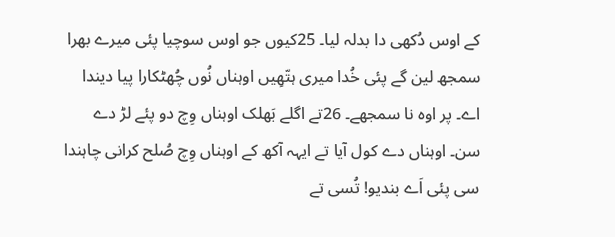کے اوس دُکھی دا بدلہ لیا۔ 25کیوں جو اوس سوچیا پئی میرے بھرا سمجھ لین گے پئی خُدا میری ہتّھِیں اوہناں نُوں چُھٹکارا پیا دیندا اے۔ پر اوہ نا سمجھے۔ 26تے اگلے بَھلک اوہناں وِچ دو پئے لڑ دے سن۔ اوہناں دے کول آیا تے ایہہ آکھ کے اوہناں وِچ صُلح کرانی چاہندا سی پئی اَے بندیو! تُسی تے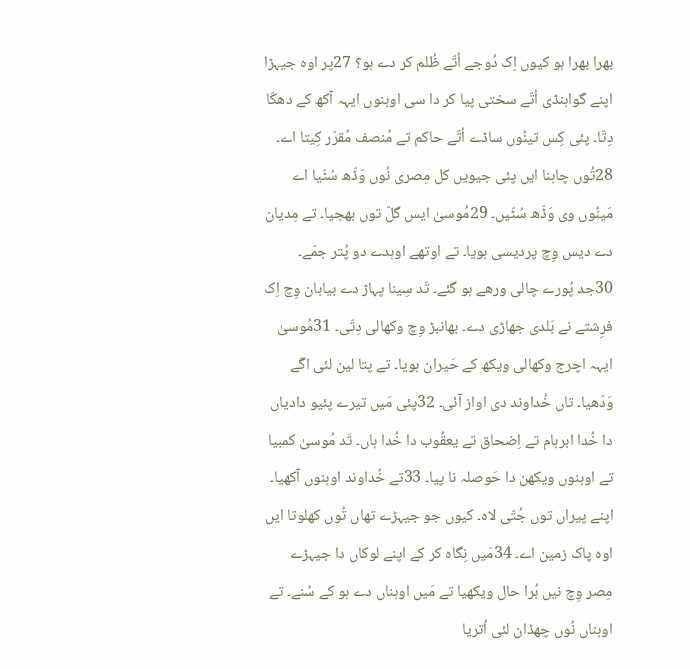بھرا بھرا ہو کیوں اِک دُوجے اُتّے ظُلم کر دے ہو؟ 27پر اوہ جیہڑا اپنے گواہنڈی اُتّے سختی پیا کر دا سی اوہنوں ایہہ آکھ کے دھکّا دِتّا۔ پئی کِس تینُوں ساڈے اُتّے حاکم تے مُنصف مُقرّر کِیتا اے۔ 28تُوں چاہنا ایں پئی جیویں کل مِصری نُوں وَڈّھ سُٹّیا اے مَینُوں وی وَڈّھ سُٹّیں۔ 29مُوسیٰ ایس گلّ توں بھجیا۔ تے مِدیان دے دیس وِچ پردیسی ہویا۔ تے اوتھے اوہدے دو پُتر جمّے۔
30جد پُورے چالی ورھے ہو گئے۔ تَد سِینا پہاڑ دے بیابان وِچ اِک فرِشتے نے بَلدی جھاڑی دے۔ بھانبڑ وِچ وکھالی دِتّی۔ 31مُوسیٰ ایہہ اچرج وکھالی ویکھ کے حَیران ہویا۔ تے پتا لین لئی اگّے وَدّھیا۔ تاں خُداوند دی اواز آئی۔ 32پئی مَیں تیرے پئیو دادیاں دا خُدا ابرہام تے اِضحاق تے یعقُوب دا خُدا ہاں۔ تَد مُوسیٰ کمبیا تے اوہنوں ویکھن دا حَوصلہ نا پیا۔ 33تے خُداوند اوہنوں آکھیا۔ اپنے پیراں توں جُتّی لاہ۔ کیوں جو جیہڑے تھاں تُوں کھلوتا ایں اوہ پاک زمین اے۔ 34مَیں نِگاہ کر کے اپنے لوکاں دا جیہڑے مِصر وِچ نیں بُرا حال ویکھیا تے مَیں اوہناں دے ہو کے سُنے۔ تے اوہناں نُوں چھڈان لئی اُتریا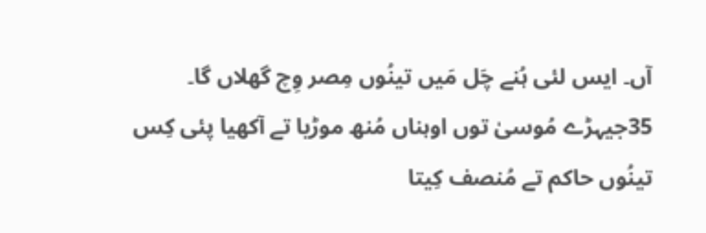آں۔ ایس لئی ہُنے چَل مَیں تینُوں مِصر وِچ گھلاں گا۔
35جیہڑے مُوسیٰ توں اوہناں مُنھ موڑیا تے آکھیا پئی کِس تینُوں حاکم تے مُنصف کِیتا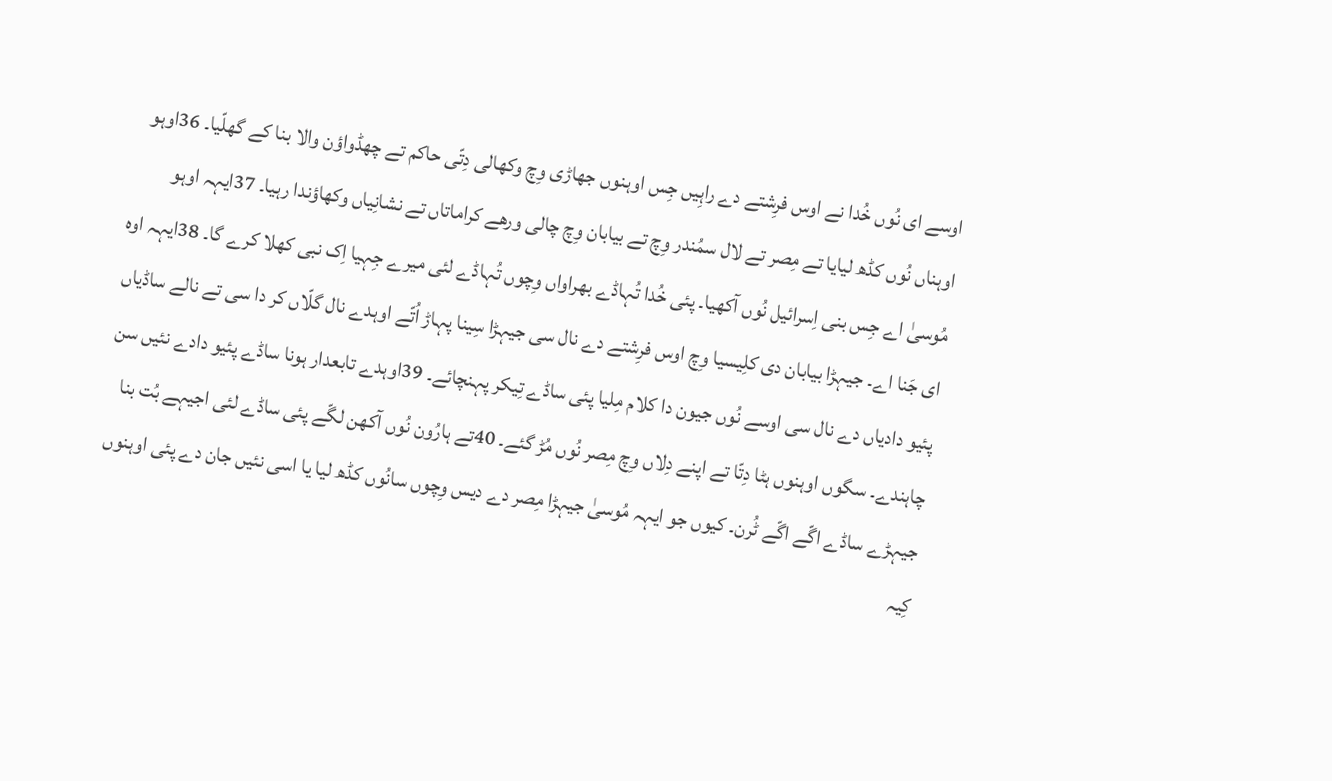اوسے ای نُوں خُدا نے اوس فرِشتے دے راہِیں جِس اوہنوں جھاڑی وِچ وکھالی دِتّی حاکم تے چھڈواؤن والا بنا کے گھلّیا۔ 36اوہو اوہناں نُوں کڈھ لیایا تے مِصر تے لال سمُندر وِچ تے بیابان وِچ چالی ورھے کراماتاں تے نشانِیاں وکھاؤندا رہیا۔ 37ایہہ اوہو مُوسیٰ اے جِس بنی اِسرائیل نُوں آکھیا۔ پئی خُدا تُہاڈے بھراواں وِچوں تُہاڈے لئی میرے جِہیا اِک نبی کھلا کرے گا۔ 38ایہہ اوہ ای جَنا اے۔ جیہڑا بیابان دی کلِیسیا وِچ اوس فرِشتے دے نال سی جیہڑا سِینا پہاڑ اُتّے اوہدے نال گلّاں کر دا سی تے نالے ساڈیاں پئیو دادیاں دے نال سی اوسے نُوں جیون دا کلام مِلیا پئی ساڈے تِیکر پہنچائے۔ 39اوہدے تابعدار ہونا ساڈے پئیو دادے نئیں سن چاہندے۔ سگوں اوہنوں ہٹا دِتّا تے اپنے دِلاں وِچ مِصر نُوں مُڑ گئے۔ 40تے ہارُون نُوں آکھن لگّے پئی ساڈے لئی اجیہے بُت بنا جیہڑے ساڈے اگّے اگّے ٹُرن۔ کیوں جو ایہہ مُوسیٰ جیہڑا مِصر دے دیس وِچوں سانُوں کڈھ لیا یا اسی نئیں جان دے پئی اوہنوں کِیہ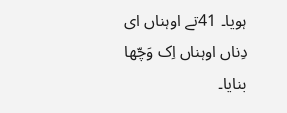ہویا۔ 41تے اوہناں ای دِناں اوہناں اِک وَچّھا بنایا۔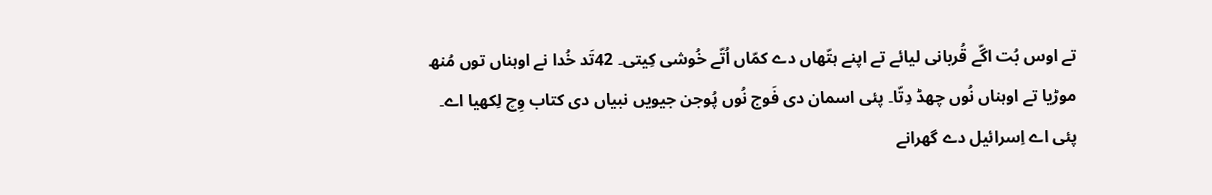تے اوس بُت اگّے قُربانی لیائے تے اپنے ہتّھاں دے کمّاں اُتّے خُوشی کِیتی۔ 42تَد خُدا نے اوہناں توں مُنھ موڑیا تے اوہناں نُوں چھڈ دِتّا۔ پئی اسمان دی فَوج نُوں پُوجن جیویں نبیاں دی کتاب وِچ لِکھیا اے۔
پئی اے اِسرائیل دے گھرانے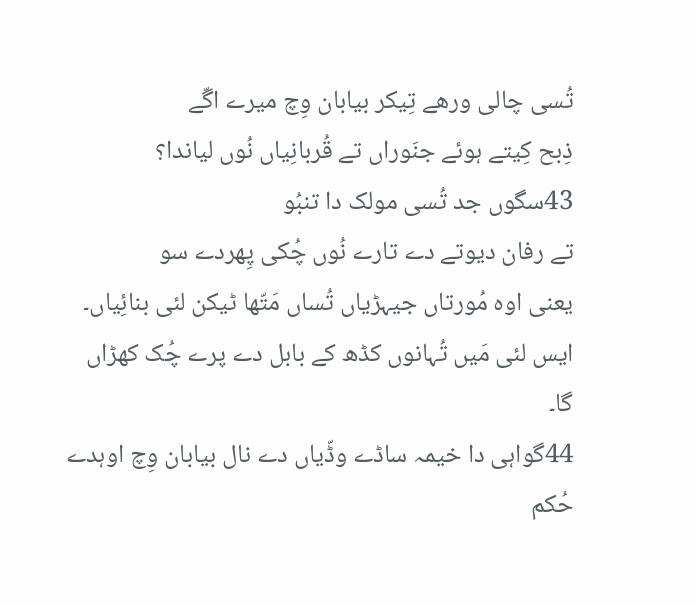تُسی چالی ورھے تِیکر بیابان وِچ میرے اگّے
ذِبح کِیتے ہوئے جنَوراں تے قُربانِیاں نُوں لیاندا؟
43سگوں جد تُسی مولک دا تنبُو
تے رفان دیوتے دے تارے نُوں چُکی پِھردے سو
یعنی اوہ مُورتاں جیہڑیاں تُساں مَتّھا ٹیکن لئی بنائِیاں۔
ایس لئی مَیں تُہانوں کڈھ کے بابل دے پرے چُک کھڑاں گا۔
44گواہی دا خیمہ ساڈے وڈّیاں دے نال بیابان وِچ اوہدے حُکم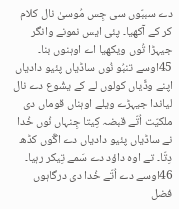دے سببّوں سی جِس مُوسیٰ نال کلام کر کے آکھیا۔ پئی ایس نمونے وانگر جیہڑا تُوں ویکھیا اے اوہنوں بنا۔ 45اوسے تنبُو نُوں ساڈیاں پئیو دادیاں اپنے وڈّیاں کولوں لے کے یشُوع دے نال لیاندا جیہڑے ویلے اوہناں قوماں دی ملکیّت اُتّے قبضہ کِیتا جِنہاں نُوں خُدا نے ساڈیاں پئیو دادیاں دے اگّوں کڈھ دِتّا۔ تے اوہ داؤد دے سَمے تِیکر رہیا۔ 46اوسے دے اُتّے خُدا دی درگاہوں فضل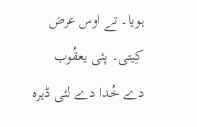ہویا۔ تے اوس عرض کِیتی۔ پئی یعقُوب دے خُدا دے لئی ڈیرہ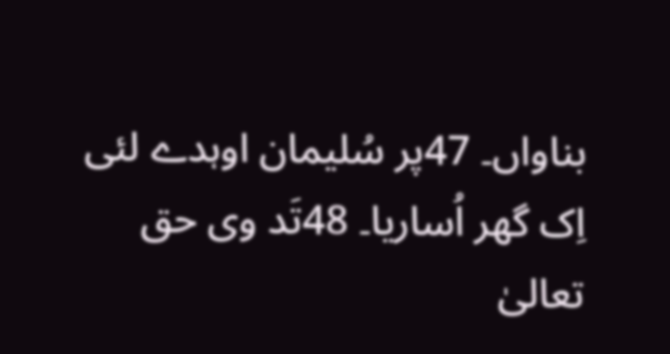بناواں۔ 47پر سُلیمان اوہدے لئی اِک گھر اُساریا۔ 48تَد وی حق تعالیٰ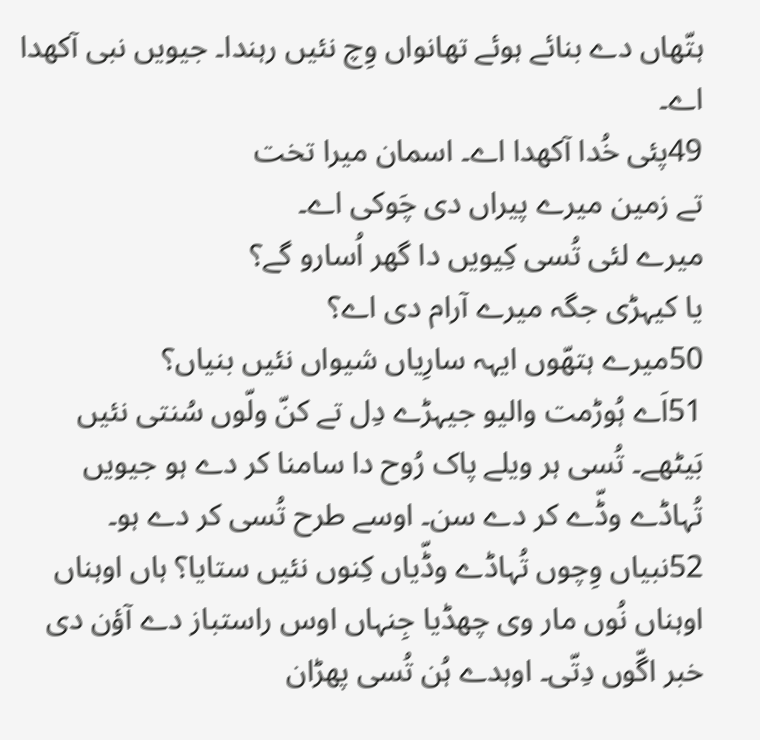ہتّھاں دے بنائے ہوئے تھانواں وِچ نئیں رہندا۔ جیویں نبی آکھدا اے۔
49پئی خُدا آکھدا اے۔ اسمان میرا تخت
تے زمین میرے پیراں دی چَوکی اے۔
میرے لئی تُسی کِیویں دا گھر اُسارو گے؟
یا کیہڑی جگہ میرے آرام دی اے؟
50میرے ہتھّوں ایہہ سارِیاں شیواں نئیں بنیاں؟
51اَے ہُوڑمت والیو جیہڑے دِل تے کنّ ولّوں سُنتی نئیں بَیٹھے۔ تُسی ہر ویلے پاک رُوح دا سامنا کر دے ہو جیویں تُہاڈے وڈّے کر دے سن۔ اوسے طرح تُسی کر دے ہو۔ 52نبیاں وِچوں تُہاڈے وڈّیاں کِنوں نئیں ستایا؟ ہاں اوہناں اوہناں نُوں مار وی چھڈیا جِنہاں اوس راستباز دے آؤن دی خبر اگّوں دِتّی۔ اوہدے ہُن تُسی پھڑان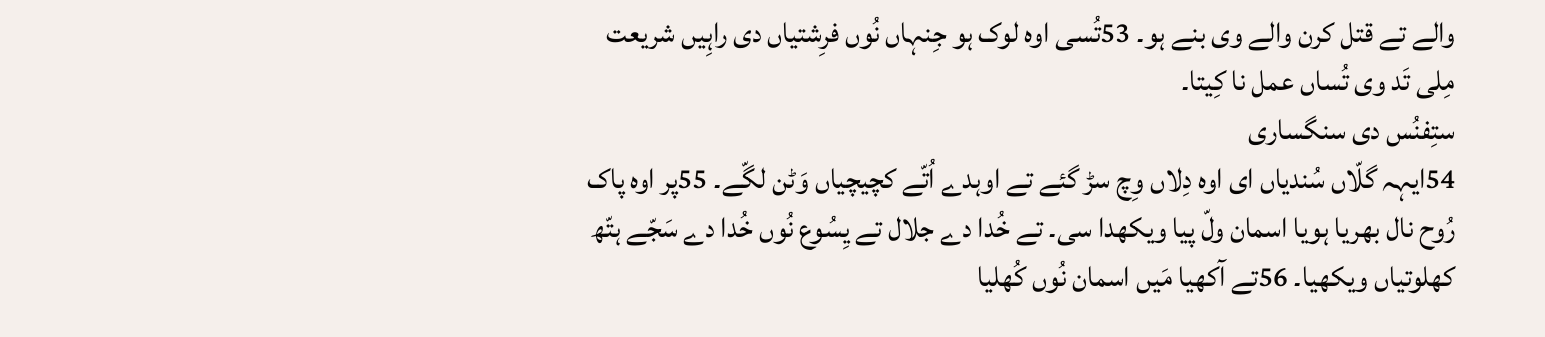والے تے قتل کرن والے وی بنے ہو۔ 53تُسی اوہ لوک ہو جِنہاں نُوں فرِشتیاں دی راہِیں شریعت مِلی تَد وی تُساں عمل نا کِیتا۔
ستِفنُس دی سنگساری
54ایہہ گلّاں سُندیاں ای اوہ دِلاں وِچ سڑ گئے تے اوہدے اُتّے کچیچیاں وَٹن لگّے۔ 55پر اوہ پاک رُوح نال بھریا ہویا اسمان ولّ پیا ویکھدا سی۔ تے خُدا دے جلال تے یِسُوع نُوں خُدا دے سَجّے ہتّھ کھلوتیاں ویکھیا۔ 56تے آکھیا مَیں اسمان نُوں کُھلیا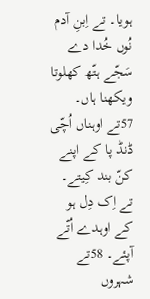ہویا۔ تے اِبنِ آدم نُوں خُدا دے سَجّے ہتّھ کھلوتا ویکھنا ہاں۔ 57تے اوہناں اُچّی ڈنڈ پا کے اپنے کنّ بند کِیتے۔ تے اِک دِل ہو کے اوہدے اُتّے آپئے۔ 58تے شہروں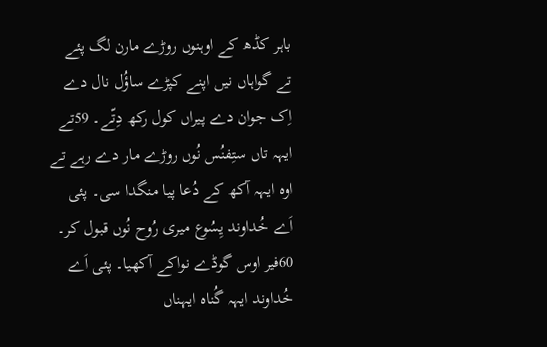باہر کڈھ کے اوہنوں روڑے مارن لگ پئے تے گواہاں نیں اپنے کپڑے ساؤُل نال دے اِک جوان دے پیراں کول رکھ دِتّے۔ 59تے ایہہ تاں ستِفنُس نُوں روڑے مار دے رہے تے اوہ ایہہ آکھ کے دُعا پیا منگدا سی۔ پئی اَے خُداوند یِسُوع میری رُوح نُوں قبول کر۔ 60فیر اوس گوڈے نواکے آکھیا۔ پئی اَے خُداوند ایہہ گُناہ ایہناں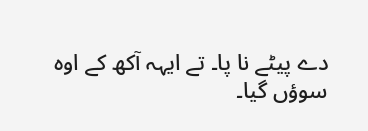دے پیٹے نا پا۔ تے ایہہ آکھ کے اوہ سوؤں گیا۔